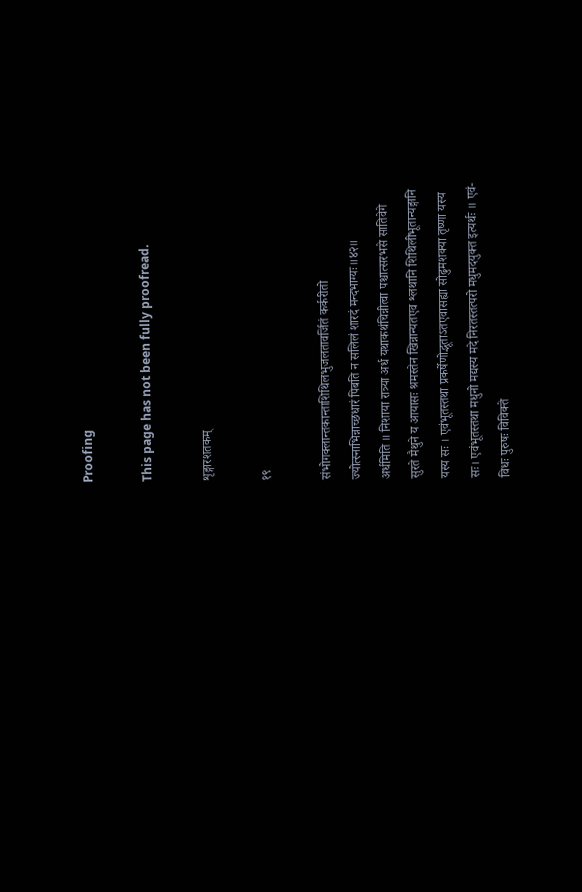Proofing

This page has not been fully proofread.

शृङ्गारशतकम्

१९

संभोगक्लान्तकान्ताशिथिलभुजलतावर्जितं कर्करीतो
ज्योत्स्नाभिन्नाच्छधारं पिबति न सलिलं शारदं मन्दभाग्यः॥४२॥
अर्धमिति ॥ निशाया रात्र्या अर्ध यथाकथंचिन्नीत्वा पश्चात्सरभसे सातिवेगे
सुरते मैथुने य आयासः श्रमस्तेन खिन्नान्यतएव श्लथानि शिथिलीभूतान्यङ्गानि
यस्य सः । एवंभूतस्तथा प्रकर्षेणोद्भूताऽतएवासह्या सोढुमशक्या तृष्णा यस्य
सः। एवंभूतस्तथा मधुनो मद्यस्य मदे निरतस्तत्परो मधुमदयुक्त इत्यर्थः ॥ एवं-
विधः पुरुषः विविक्ते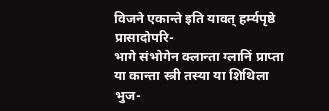विजने एकान्ते इति यावत् हर्म्यपृष्ठे प्रासादोपरि-
भागे संभोगेन क्लान्ता ग्लानिं प्राप्ता या कान्ता स्त्री तस्या या शिथिला भुज-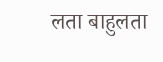लता बाहुलता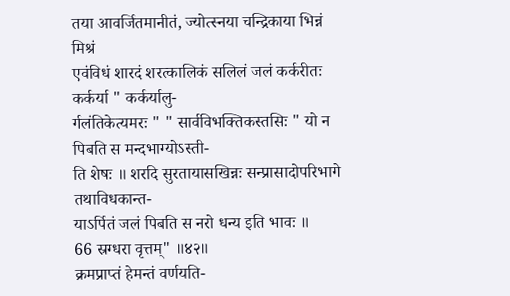तया आवर्जितमानीतं, ज्योत्स्नया चन्द्रिकाया भिन्नं मिश्रं
एवंविधं शारदं शरत्कालिकं सलिलं जलं कर्करीतः कर्कर्या " कर्कर्यालु-
र्गलंतिकेत्यमरः " " सार्वविभक्तिकस्तसिः " यो न पिबति स मन्दभाग्योऽस्ती-
ति शेषः ॥ शरदि सुरतायासखिन्नः सन्प्रासादोपरिभागे तथाविधकान्त-
याऽर्पितं जलं पिबति स नरो धन्य इति भावः ॥
66 स्रग्धरा वृत्तम्" ॥४२॥
क्रमप्राप्तं हेमन्तं वर्णयति-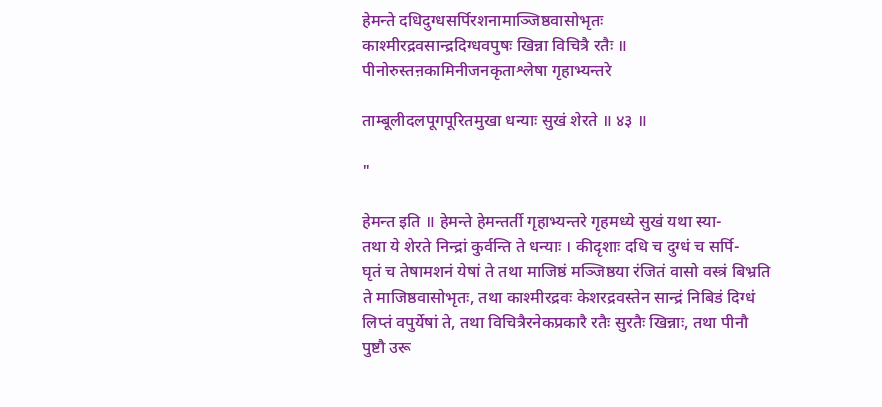हेमन्ते दधिदुग्धसर्पिरशनामाञ्जिष्ठवासोभृतः
काश्मीरद्रवसान्द्रदिग्धवपुषः खिन्ना विचित्रै रतैः ॥
पीनोरुस्तऩकामिनीजनकृताश्लेषा गृहाभ्यन्तरे

ताम्बूलीदलपूगपूरितमुखा धन्याः सुखं शेरते ॥ ४३ ॥

"

हेमन्त इति ॥ हेमन्ते हेमन्तर्ती गृहाभ्यन्तरे गृहमध्ये सुखं यथा स्या-
तथा ये शेरते निन्द्रां कुर्वन्ति ते धन्याः । कीदृशाः दधि च दुग्धं च सर्पि-
घृतं च तेषामशनं येषां ते तथा माजिष्ठं मञ्जिष्ठया रंजितं वासो वस्त्रं बिभ्रति
ते माजिष्ठवासोभृतः, तथा काश्मीरद्रवः केशरद्रवस्तेन सान्द्रं निबिडं दिग्धं
लिप्तं वपुर्येषां ते, तथा विचित्रैरनेकप्रकारै रतैः सुरतैः खिन्नाः, तथा पीनौ
पुष्टौ उरू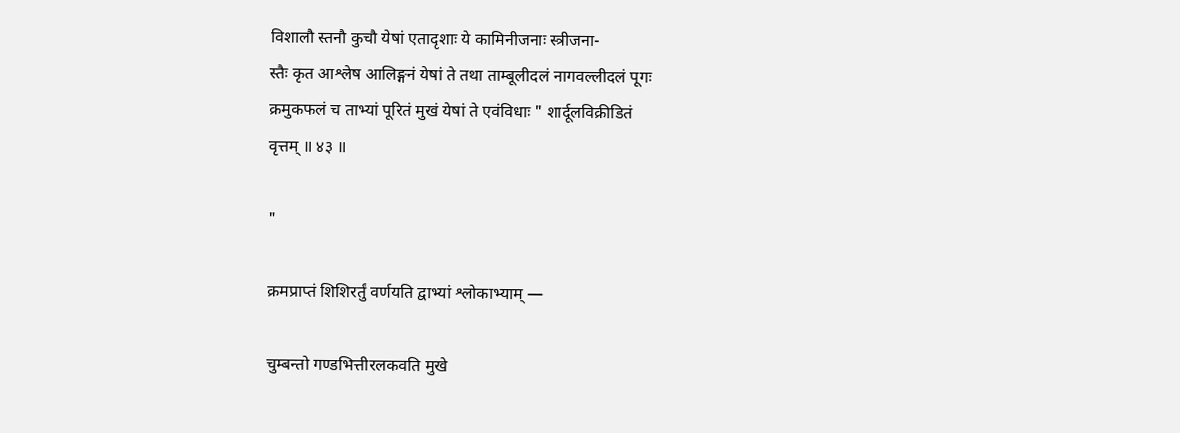विशालौ स्तनौ कुचौ येषां एतादृशाः ये कामिनीजनाः स्त्रीजना-
स्तैः कृत आश्लेष आलिङ्गनं येषां ते तथा ताम्बूलीदलं नागवल्लीदलं पूगः
क्रमुकफलं च ताभ्यां पूरितं मुखं येषां ते एवंविधाः " शार्दूलविक्रीडितं
वृत्तम् ॥ ४३ ॥

"

क्रमप्राप्तं शिशिरर्तुं वर्णयति द्वाभ्यां श्लोकाभ्याम् —

चुम्बन्तो गण्डभित्तीरलकवति मुखे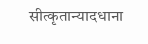सीत्कृतान्यादधाना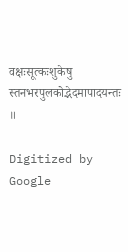वक्षःसूत्कःशुकेषु स्तनभरपुलकोद्भेदमापादयन्तः ॥

Digitized by Google